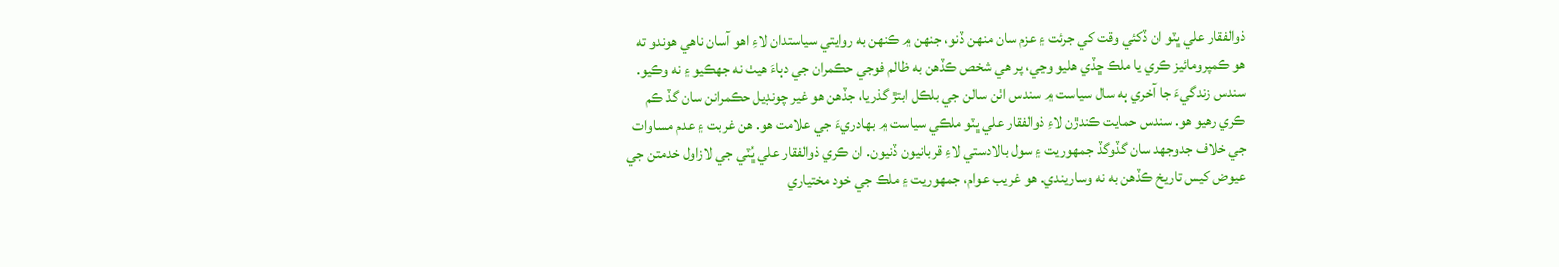ذوالفقار علي ڀٽو ان ڏکئي وقت کي جرئت ۽ عزم سان منهن ڏنو، جنهن ۾ ڪنهن به روايتي سياستدان لاءِ اهو آسان ناهي هوندو ته هو ڪمپرومائيز ڪري يا ملڪ ڇڏي هليو وڃي، پر هي شخص ڪڏهن به ظالم فوجي حڪمران جي دٻاءَ هيٺ نه جهڪيو ۽ نه وڪيو. سندس زندگيءَ جا آخري ٻه سال سياست ۾ سندس اٺن سالن جي بلڪل ابتڙ گذريا، جڏهن هو غير چونڊيل حڪمرانن سان گڏ ڪم ڪري رهيو هو. سندس حمايت ڪندڙن لاءِ ذوالفقار علي ڀٽو ملڪي سياست ۾ بهادريءَ جي علامت هو. هن غربت ۽ عدم مساوات جي خلاف جدوجهد سان گڏوگڏ جمهوريت ۽ سول بالادستي لاءِ قربانيون ڏنيون. ان ڪري ذوالفقار علي ڀُٽي جي لازاول خدمتن جي عيوض کيس تاريخ ڪڏهن به نه وساريندي. هو غريب عوام، جمهوريت ۽ ملڪ جي خود مختياري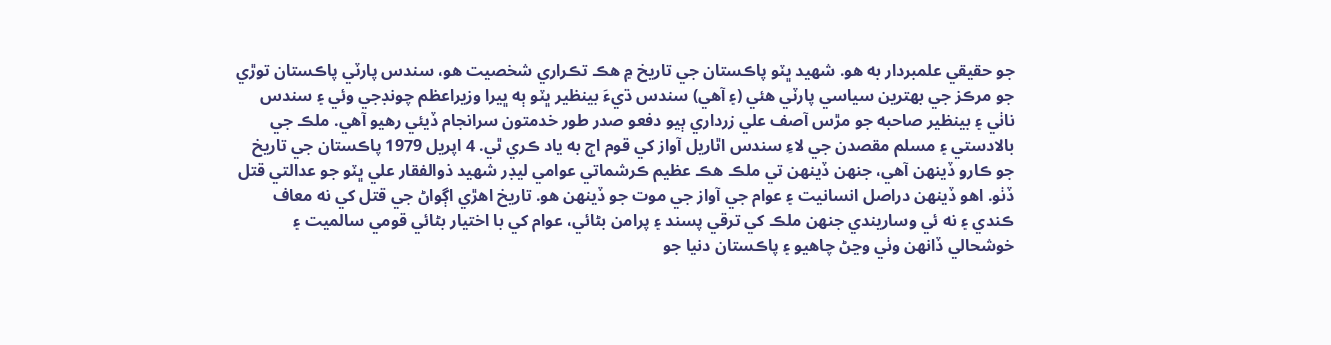جو حقيقي علمبردار به هو. شهيد ڀٽو پاڪستان جي تاريخ ۾ هڪ تڪراري شخصيت هو، سندس پارٽي پاڪستان توڙي جو مرڪز جي بهترين سياسي پارٽي هئي (۽ آهي) سندس ڌيءَ بينظير ڀٽو ٻه ڀيرا وزيراعظم چونڊجي وئي ۽ سندس ناٺي ۽ بينظير صاحبه جو مڙس آصف علي زرداري ٻيو دفعو صدر طور خدمتون سرانجام ڏيئي رهيو آهي. ملڪ جي بالادستي ۽ مسلم مقصدن جي لاءِ سندس اٿاريل آواز کي قوم اڄ به ياد ڪري ٿي. 4 اپريل 1979 پاڪستان جي تاريخ جو ڪارو ڏينهن آهي، جنهن ڏينهن تي ملڪ هڪ عظيم ڪرشماتي عوامي ليڊر شهيد ذوالفقار علي ڀٽو جو عدالتي قتل ڏٺو. اهو ڏينهن دراصل انسانيت ۽ عوام جي آواز جي موت جو ڏينهن هو. تاريخ اهڙي اڳواڻ جي قتل کي نه معاف ڪندي ۽ نه ئي وساريندي جنهن ملڪ کي ترقي پسند ۽ پرامن بڻائي، عوام کي با اختيار بڻائي قومي سالميت ۽ خوشحالي ڏانهن وٺي وڃڻ چاهيو ۽ پاڪستان دنيا جو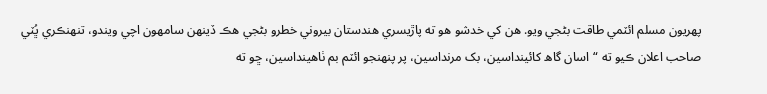پهريون مسلم ائٽمي طاقت بڻجي ويو. هن کي خدشو هو ته پاڙيسري هندستان بيروني خطرو بڻجي هڪ ڏينهن سامهون اچي ويندو، تنهنڪري ڀُٽي صاحب اعلان ڪيو ته “اسان گاھ کائينداسين، بک مرنداسين، پر پنهنجو ائٽم بم ٺاهينداسين، ڇو ته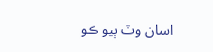اسان وٽ ٻيو ڪو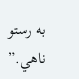به رستو ناهي.”